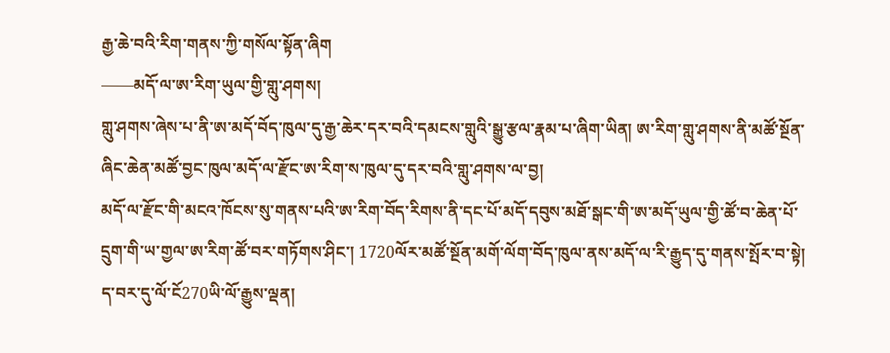རྒྱ་ཆེ་བའི་རིག་གནས་ཀྱི་གསོལ་སྟོན་ཞིག
——མདོ་ལ་ཨ་རིག་ཡུལ་གྱི་གླུ་ཤགས།
གླུ་ཤགས་ཞེས་པ་ནི་ཨ་མདོ་བོད་ཁུལ་དུ་རྒྱ་ཆེར་དར་བའི་དམངས་གླུའི་སྒྱུ་རྩལ་རྣམ་པ་ཞིག་ཡིན། ཨ་རིག་གླུ་ཤགས་ནི་མཚོ་སྔོན་ཞིང་ཆེན་མཚོ་བྱང་ཁུལ་མདོ་ལ་རྫོང་ཨ་རིག་ས་ཁུལ་དུ་དར་བའི་གླུ་ཤགས་ལ་བྱ།
མདོ་ལ་རྫོང་གི་མངའ་ཁོངས་སུ་གནས་པའི་ཨ་རིག་བོད་རིགས་ནི་དང་པོ་མདོ་དབུས་མཐོ་སྒང་གི་ཨ་མདོ་ཡུལ་གྱི་ཚོ་བ་ཆེན་པོ་དྲུག་གི་ཡ་གྱལ་ཨ་རིག་ཚོ་བར་གཏོགས་ཤིང་། 1720ལོར་མཚོ་སྔོན་མགོ་ལོག་བོད་ཁུལ་ནས་མདོ་ལ་རི་རྒྱུད་དུ་གནས་སྤོར་བ་སྟེ། ད་བར་དུ་ལོ་ངོ270ཡི་ལོ་རྒྱུས་ལྡན།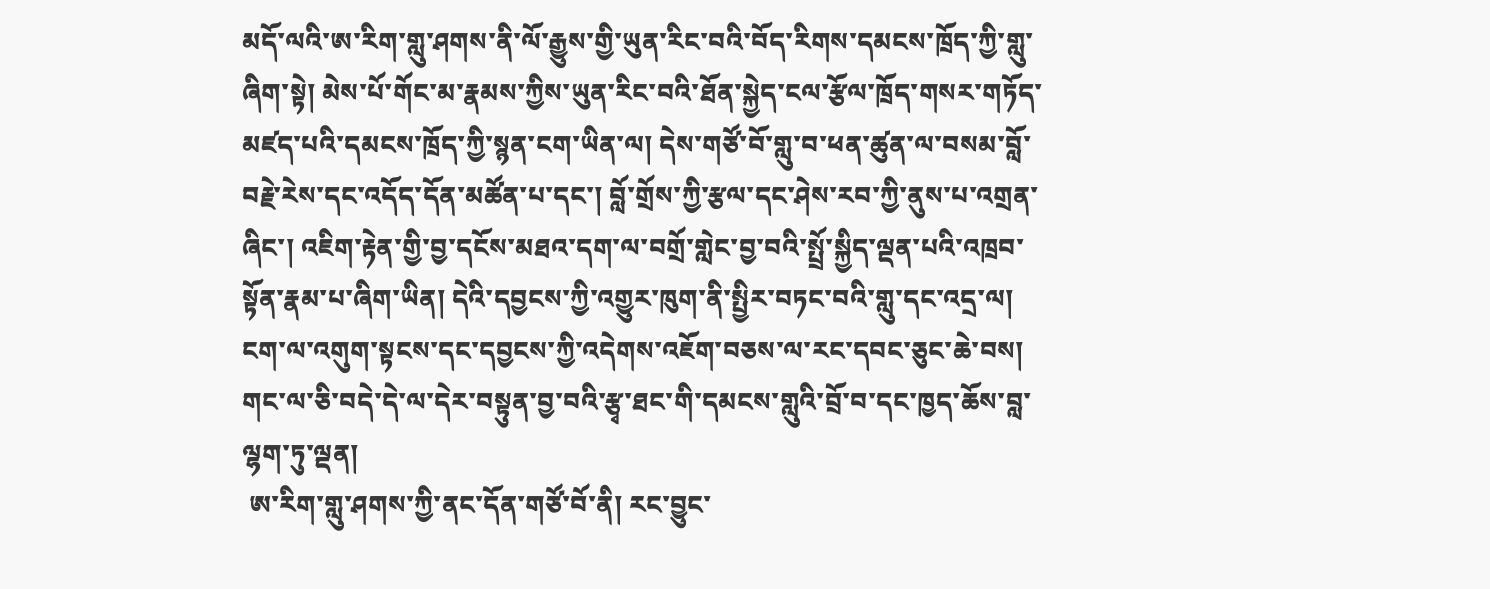མདོ་ལའི་ཨ་རིག་གླུ་ཤགས་ནི་ལོ་རྒྱུས་གྱི་ཡུན་རིང་བའི་བོད་རིགས་དམངས་ཁྲོད་ཀྱི་གླུ་ཞིག་སྟེ། མེས་པོ་གོང་མ་རྣམས་ཀྱིས་ཡུན་རིང་བའི་ཐོན་སྐྱེད་ངལ་རྩོལ་ཁྲོད་གསར་གཏོད་མཛད་པའི་དམངས་ཁྲོད་ཀྱི་སྙན་ངག་ཡིན་ལ། དེས་གཙོ་བོ་གླུ་བ་ཕན་ཚུན་ལ་བསམ་བློ་བརྗེ་རེས་དང་འདོད་དོན་མཚོན་པ་དང་། བློ་གྲོས་ཀྱི་རྩལ་དང་ཤེས་རབ་ཀྱི་ནུས་པ་འགྲན་ཞིང་། འཇིག་རྟེན་གྱི་བྱ་དངོས་མཐའ་དག་ལ་བགྲོ་གླེང་བྱ་བའི་སྤྲོ་སྐྱིད་ལྡན་པའི་འཁྲབ་སྟོན་རྣམ་པ་ཞིག་ཡིན། དེའི་དབྱངས་ཀྱི་འགྱུར་ཁུག་ནི་སྤྱིར་བཏང་བའི་གླུ་དང་འདྲ་ལ། ངག་ལ་འགུག་སྟངས་དང་དབྱངས་ཀྱི་འདེགས་འཇོག་བཅས་ལ་རང་དབང་ཅུང་ཆེ་བས། གང་ལ་ཅི་བདེ་དེ་ལ་དེར་བསྟུན་བྱ་བའི་རྩྭ་ཐང་གི་དམངས་གླུའི་བྲོ་བ་དང་ཁྱད་ཆོས་བླ་ལྷག་ཏུ་ལྡན།
 ཨ་རིག་གླུ་ཤགས་ཀྱི་ནང་དོན་གཙོ་བོ་ནི། རང་བྱུང་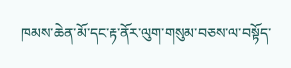ཁམས་ཆེན་མོ་དང་རྟ་ནོར་ལུག་གསུམ་བཅས་ལ་བསྟོད་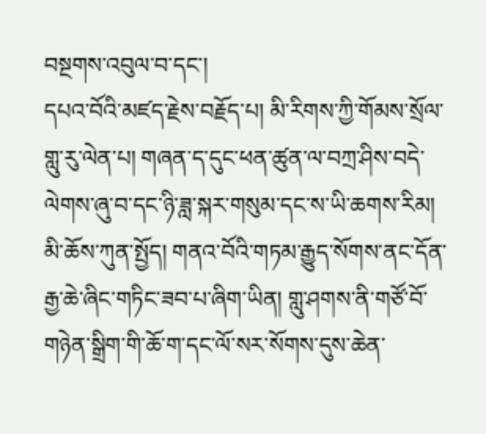བསྔགས་འབུལ་བ་དང་།
དཔའ་བོའི་མཛད་རྗེས་བརྗོད་པ། མི་རིགས་ཀྱི་གོམས་སྲོལ་གླུ་རུ་ལེན་པ། གཞན་ད་དུང་ཕན་ཚུན་ལ་བཀྲ་ཤིས་བདེ་ལེགས་ཞུ་བ་དང་ཉི་ཟླ་སྐར་གསུམ་དང་ས་ཡི་ཆགས་རིམ། མི་ཆོས་ཀུན་སྤྱོད། གནའ་བོའི་གཏམ་རྒྱུད་སོགས་ནང་དོན་རྒྱ་ཆེ་ཞིང་གཏིང་ཟབ་པ་ཞིག་ཡིན། གླུ་ཤགས་ནི་གཙོ་བོ་གཉེན་སྒྲིག་གི་ཆོ་ག་དང་ལོ་སར་སོགས་དུས་ཆེན་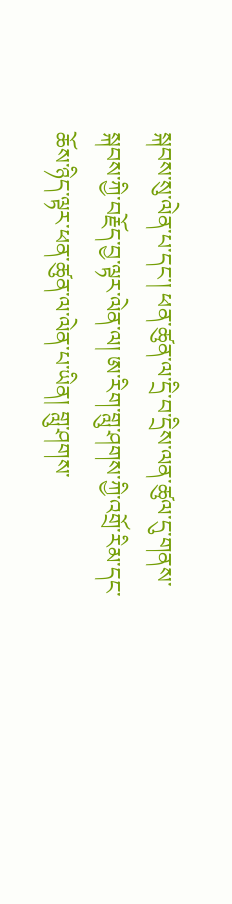སྐབས་སུ་ལེན་པ་དང་། ཕན་ཚུན་ལ་དྲི་བ་དྲིས་ལན་ཚུལ་དུ་གནས་སྐབས་ཀྱི་བརྗོད་བྱ་ལྟར་ལེན་ལ། ཨ་རིག་གླུ་ཤགས་ཀྱི་འགྲོ་རིམ་དང་ཆོས་ཉིད་ལྟར་ཕན་ཚུན་ལ་ལེན་པ་ཡིན། གླུ་ཤགས་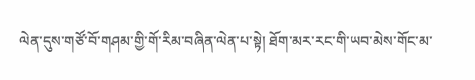ལེན་དུས་གཙོ་བོ་གཤམ་གྱི་གོ་རིམ་བཞིན་ལེན་པ་སྟེ། ཐོག་མར་རང་གི་ཡབ་མེས་གོང་མ་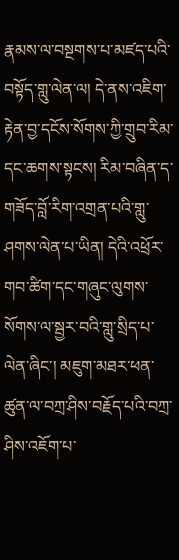རྣམས་ལ་བསྔགས་པ་མཛད་པའི་བསྟོད་གླུ་ལེན་ལ། དེ་ནས་འཇིག་རྟེན་བྱ་དངོས་སོགས་ཀྱི་གྲུབ་རིམ་དང་ཆགས་སྟངས། རིམ་བཞིན་ད་གཟོད་བློ་རིག་འགྲན་པའི་གླུ་ཤགས་ལེན་པ་ཡིན། དེའི་འཕྲོར་གབ་ཚིག་དང་གཞུང་ལུགས་སོགས་ལ་སྦྱར་བའི་གླུ་སྲིད་པ་ལེན་ཞིང་། མཇུག་མཐར་ཕན་ཚུན་ལ་བཀྲ་ཤིས་བརྗོད་པའི་བཀྲ་ཤིས་འཇོག་པ་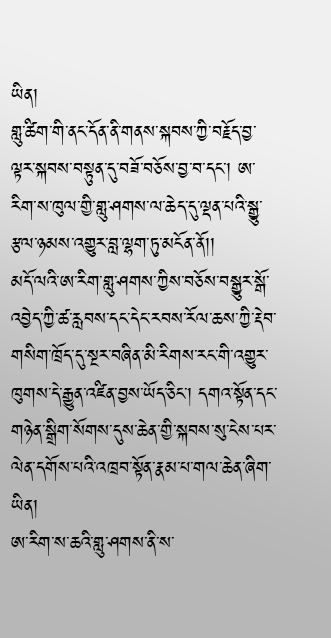ཡིན།
གླུ་ཚིག་གི་ནང་དོན་ནི་གནས་སྐབས་ཀྱི་བརྗོད་བྱ་ལྟར་སྐབས་བསྟུན་དུ་བཟོ་བཅོས་བྱ་བ་དང་། ཨ་རིག་ས་ཁུལ་གྱི་གླུ་ཤགས་ལ་ཆེད་དུ་ལྡན་པའི་སྒྱུ་རྩལ་ཉམས་འགྱུར་བླ་ལྷག་ཏུ་མངོན་ནོ།།
མདོ་ལའི་ཨ་རིག་གླུ་ཤགས་ཀྱིས་བཅོས་བསྒྱུར་སྒོ་འབྱེད་ཀྱི་ཚ་རླབས་དང་དེང་རབས་རོལ་ཆས་ཀྱི་རྡེབ་གསིག་ཁྲོད་དུ་སྔར་བཞིན་མི་རིགས་རང་གི་འགྱུར་ཁུགས་དེ་རྒྱུན་འཛིན་བྱས་ཡོད་ཅིང་། དགའ་སྟོན་དང་གཉེན་སྒྲིག་སོགས་དུས་ཆེན་གྱི་སྐབས་སུ་ངེས་པར་ལེན་དགོས་པའི་འཁྲབ་སྟོན་རྣམ་པ་གལ་ཆེན་ཞིག་ཡིན།
ཨ་རིག་ས་ཆའི་གླུ་ཤགས་ནི་ས་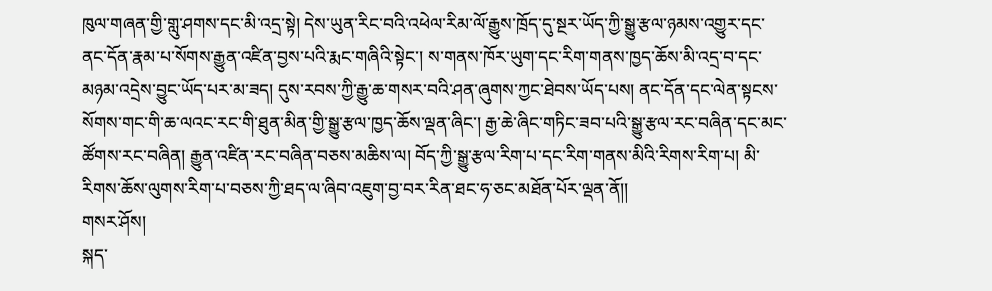ཁུལ་གཞན་གྱི་གླུ་ཤགས་དང་མི་འདྲ་སྟེ། དེས་ཡུན་རིང་བའི་འཕེལ་རིམ་ལོ་རྒྱུས་ཁྲོད་དུ་སྔར་ཡོད་ཀྱི་སྒྱུ་རྩལ་ཉམས་འགྱུར་དང་ནང་དོན་རྣམ་པ་སོགས་རྒྱུན་འཛིན་བྱས་པའི་རྨང་གཞིའི་སྟེང་། ས་གནས་ཁོར་ཡུག་དང་རིག་གནས་ཁྱད་ཆོས་མི་འདྲ་བ་དང་མཉམ་འདྲེས་བྱུང་ཡོད་པར་མ་ཟད། དུས་རབས་ཀྱི་རྒྱུ་ཆ་གསར་བའི་ཤན་ཞུགས་ཀྱང་ཐེབས་ཡོད་པས། ནང་དོན་དང་ལེན་སྟངས་སོགས་གང་གི་ཆ་ལའང་རང་གི་ཐུན་མིན་གྱི་སྒྱུ་རྩལ་ཁྱད་ཆོས་ལྡན་ཞིང་། རྒྱ་ཆེ་ཞིང་གཏིང་ཟབ་པའི་སྒྱུ་རྩལ་རང་བཞིན་དང་མང་ཚོགས་རང་བཞིན། རྒྱུན་འཛིན་རང་བཞིན་བཅས་མཆིས་ལ། བོད་ཀྱི་སྒྱུ་རྩལ་རིག་པ་དང་རིག་གནས་མིའི་རིགས་རིག་པ། མི་རིགས་ཆོས་ལུགས་རིག་པ་བཅས་ཀྱི་ཐད་ལ་ཞིབ་འཇུག་བྱ་བར་རིན་ཐང་ཧ་ཅང་མཐོན་པོར་ལྡན་ནོ།།
གསར་ཤོས།
སྐད་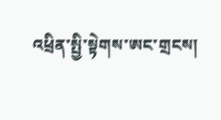འཕྲིན་སྤྱི་སྟེགས་ཨང་གྲངས།